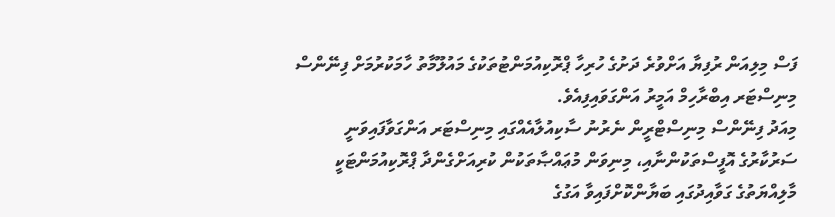ފަސް މިލިއަން ރުފިޔާ އަށްވުރެ ދަށުގެ ހުރިހާ ޕްރޮކިއުމަންޓުތަކުގެ މައުލޫމާތު ހާމަކުރުމަށް ފިނޭންސް މިނިސްޓަރ އިބްރާހިމް އަމީރު އަންގަވައިފިއެވެ.
މިއަދު ފިނޭންސް މިނިސްޓްރީން ނެރުނު ސާކިއުލާއެއްގައި މިނިސްޓަރ އަންގަވާފައިވަނީ ސަރުކާރުގެ އޮފީސްތަކުންނާއި، މިނިވަން މުޢައްޞާތަކުން ކުރިއަށްގެންދާ ޕްރޮކިއުމަންޓަކީ މާލިއްޔަތުގެ ގަވާއިދުގައި ބަޔާންކޮށްފައިވާ އަގުގެ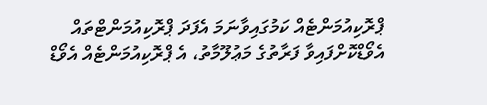ޕްރޮކިއުމަންޓެއް ކަމުގައިވާނަމަ އެފަދަ ޕްރޮކިއުމަންޓްތައް އެވޯޑްކޮށްފައިވާ ފަރާތުގެ މަޢުލޫމާތު، އެ ޕްރޮކިއުމަންޓެއް އެވޯޑް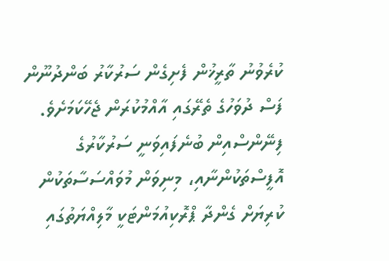ކުރެވުނު ތާރީޚުން ފެށިގެން ސަރުކާރު ބަންދުނޫން ފަސް ދުވަހުގެ ތެރޭގައި އާއްމުކުރަން ޖެހޭކަމަށެވެ.
ފިނޭންސްއިން ބުނެފައިވަނީ ސަރުކާރުގެ އޮފީސްތަކުންނާއި، މިނިވަން މުވައްސަސާތަކުން ކުރިޔަށް ގެންދާ ޕްރޮކިއުމަންޓަކީ މާލިއްޔަތުގައި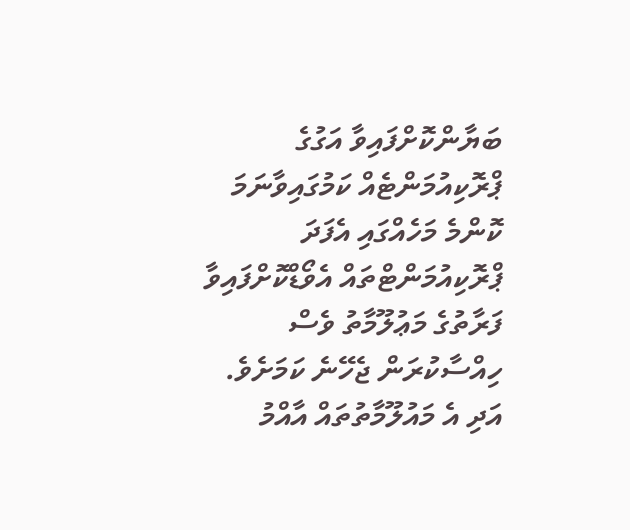ބަޔާންކޮށްފައިވާ އަގުގެ ޕްރޮކިއުމަންޓެއް ކަމުގައިވާނަމަ ކޮންމެ މަހެއްގައި އެފަދަ ޕްރޮކިއުމަންޓްތައް އެވޯޑްކޮށްފައިވާ ފަރާތުގެ މަޢުލޫމާތު ވެސް ހިއްސާކުރަން ޖެހޭނެ ކަމަށެވެ. އަދި އެ މައުލޫމާތުތައް އާއްމު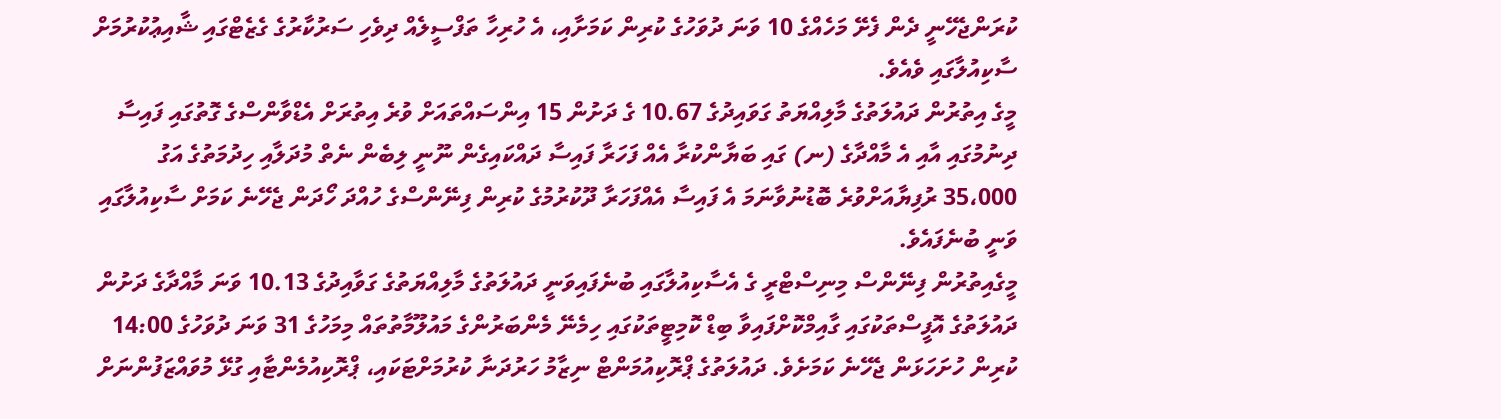ކުރަންޖެހޭނީ ދެން ފެށޭ މަހެއްގެ 10 ވަނަ ދުވަހުގެ ކުރިން ކަމަށާއި، އެ ހުރިހާ ތަފްސީލެއް ދިވެހި ސަރުކާރުގެ ގެޒެޓްގައި ޝާއިޢުކުރުމަށް ސާކިއުލާގައި ވެއެވެ.
މީގެ އިތުރުން ދައުލަތުގެ މާލިއްޔަތު ގަވައިދުގެ 10.67 ގެ ދަށުން 15 އިންސައްތައަށް ވުރެ އިތުރަށް އެޑްވާންސްގެ ގޮތުގައި ފައިސާ ދިނުމުގައި އާއި އެ މާއްދާގެ (ނ) ގައި ބަޔާންކުރާ އެއް ފަހަރާ ފައިސާ ދައްކައިގެން ނޫނީ ލިބެން ނެތް މުދަލާއި ހިދުމަތުގެ އަގު 35،000 ރުފިޔާއަށްވުރެ ބޮޑުނުވާނަމަ އެ ފައިސާ އެއްފަހަރާ ދޫކުރުމުގެ ކުރިން ފިނޭންސްގެ ހުއްދަ ހޯދަން ޖެހޭނެ ކަމަށް ސާކިއުލާގައި ވަނީ ބުނެފައެވެ.
މީގެއިތުރުން ފިނޭންސް މިނިސްޓްރީ ގެ އެސާކިއުލާގައި ބުނެފައިވަނީ ދައުލަތުގެ މާލިއްޔަތުގެ ގަވާއިދުގެ 10.13 ވަނަ މާއްދާގެ ދަށުން ދައުލަތުގެ އޮފީސްތަކުގައި ގާއިމްކޮށްފައިވާ ބިޑް ކޮމިޓީތަކުގައި ހިމެނޭ މެންބަރުންގެ މައުލޫމާތުތައް މިމަހުގެ 31 ވަނަ ދުވަހުގެ 14:00 ކުރިން ހުށަހަޅަން ޖެހޭނެ ކަމަށެވެ. ދައުލަތުގެ ޕްރޮކިއުމަންޓް ނިޒާމު ހަރުދަނާ ކުރުމަށްޓަކައި، ޕްރޮކިއުމެންޓާއި ގުޅޭ މުވައްޒަފުންނަށް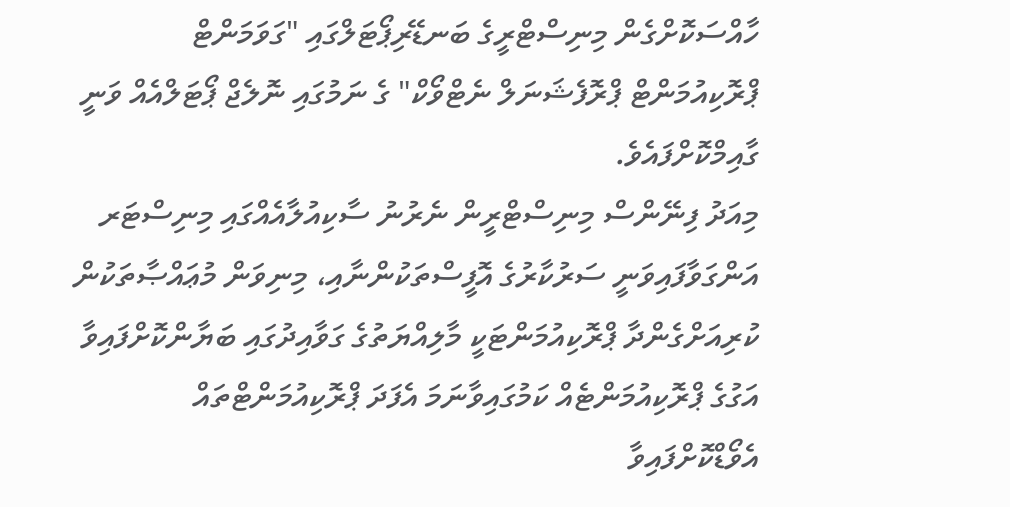ހާއްސަކޮށްގެން މިނިސްޓްރީގެ ބަނޑޭރިޕޯޓަލްގައި "ގަވަމަންޓް ޕްރޮކިއުމަންޓް ޕްރޮފެޝަނަލް ނެޓްވޯކް" ގެ ނަމުގައި ނޮލެޖް ޕޯޓަލްއެއް ވަނީ ގާއިމްކޮށްފައެވެ.
މިއަދު ފިނޭންސް މިނިސްޓްރީން ނެރުނު ސާކިއުލާއެއްގައި މިނިސްޓަރ އަންގަވާފައިވަނީ ސަރުކާރުގެ އޮފީސްތަކުންނާއި، މިނިވަން މުޢައްޞާތަކުން ކުރިއަށްގެންދާ ޕްރޮކިއުމަންޓަކީ މާލިއްޔަތުގެ ގަވާއިދުގައި ބަޔާންކޮށްފައިވާ އަގުގެ ޕްރޮކިއުމަންޓެއް ކަމުގައިވާނަމަ އެފަދަ ޕްރޮކިއުމަންޓްތައް އެވޯޑްކޮށްފައިވާ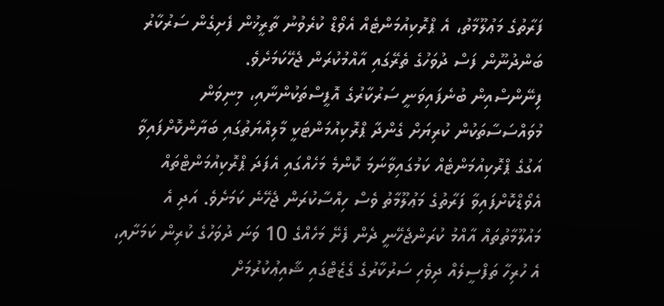ފަރާތުގެ މަޢުލޫމާތު، އެ ޕްރޮކިއުމަންޓެއް އެވޯޑް ކުރެވުނު ތާރީޚުން ފެށިގެން ސަރުކާރު ބަންދުނޫން ފަސް ދުވަހުގެ ތެރޭގައި އާއްމުކުރަން ޖެހޭކަމަށެވެ.
ފިނޭންސްއިން ބުނެފައިވަނީ ސަރުކާރުގެ އޮފީސްތަކުންނާއި، މިނިވަން މުވައްސަސާތަކުން ކުރިޔަށް ގެންދާ ޕްރޮކިއުމަންޓަކީ މާލިއްޔަތުގައި ބަޔާންކޮށްފައިވާ އަގުގެ ޕްރޮކިއުމަންޓެއް ކަމުގައިވާނަމަ ކޮންމެ މަހެއްގައި އެފަދަ ޕްރޮކިއުމަންޓްތައް އެވޯޑްކޮށްފައިވާ ފަރާތުގެ މަޢުލޫމާތު ވެސް ހިއްސާކުރަން ޖެހޭނެ ކަމަށެވެ. އަދި އެ މައުލޫމާތުތައް އާއްމު ކުރަންޖެހޭނީ ދެން ފެށޭ މަހެއްގެ 10 ވަނަ ދުވަހުގެ ކުރިން ކަމަށާއި، އެ ހުރިހާ ތަފްސީލެއް ދިވެހި ސަރުކާރުގެ ގެޒެޓްގައި ޝާއިޢުކުރުމަށް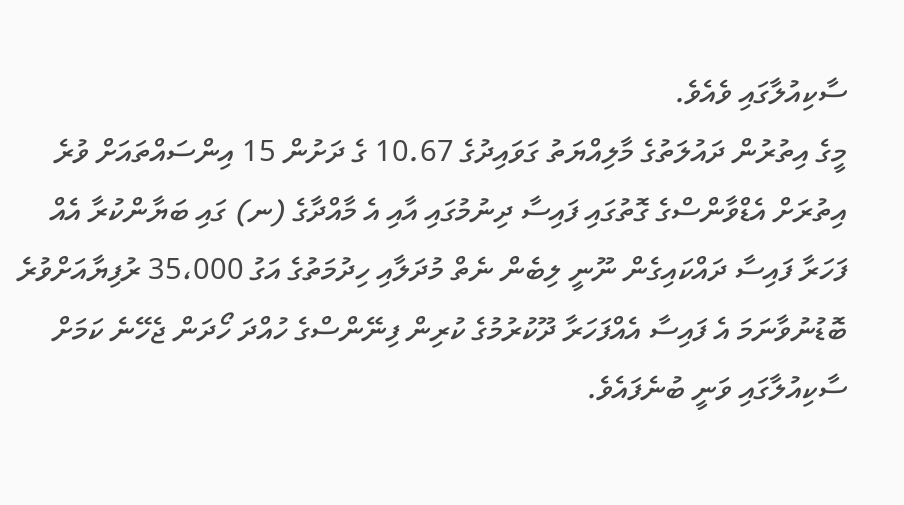ސާކިއުލާގައި ވެއެވެ.
މީގެ އިތުރުން ދައުލަތުގެ މާލިއްޔަތު ގަވައިދުގެ 10.67 ގެ ދަށުން 15 އިންސައްތައަށް ވުރެ އިތުރަށް އެޑްވާންސްގެ ގޮތުގައި ފައިސާ ދިނުމުގައި އާއި އެ މާއްދާގެ (ނ) ގައި ބަޔާންކުރާ އެއް ފަހަރާ ފައިސާ ދައްކައިގެން ނޫނީ ލިބެން ނެތް މުދަލާއި ހިދުމަތުގެ އަގު 35،000 ރުފިޔާއަށްވުރެ ބޮޑުނުވާނަމަ އެ ފައިސާ އެއްފަހަރާ ދޫކުރުމުގެ ކުރިން ފިނޭންސްގެ ހުއްދަ ހޯދަން ޖެހޭނެ ކަމަށް ސާކިއުލާގައި ވަނީ ބުނެފައެވެ.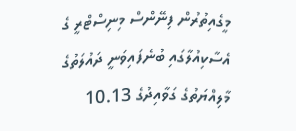މީގެއިތުރުން ފިނޭންސް މިނިސްޓްރީ ގެ އެސާކިއުލާގައި ބުނެފައިވަނީ ދައުލަތުގެ މާލިއްޔަތުގެ ގަވާއިދުގެ 10.13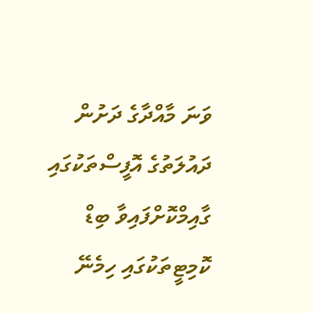ވަނަ މާއްދާގެ ދަށުން ދައުލަތުގެ އޮފީސްތަކުގައި ގާއިމްކޮށްފައިވާ ބިޑް ކޮމިޓީތަކުގައި ހިމެނޭ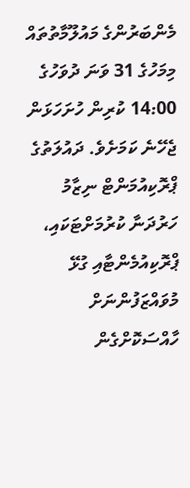މެންބަރުންގެ މައުލޫމާތުތައް މިމަހުގެ 31 ވަނަ ދުވަހުގެ 14:00 ކުރިން ހުށަހަޅަން ޖެހޭނެ ކަމަށެވެ. ދައުލަތުގެ ޕްރޮކިއުމަންޓް ނިޒާމު ހަރުދަނާ ކުރުމަށްޓަކައި، ޕްރޮކިއުމެންޓާއި ގުޅޭ މުވައްޒަފުންނަށް ހާއްސަކޮށްގެން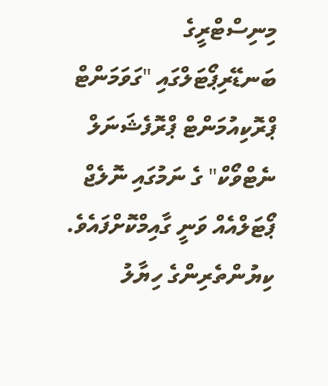މިނިސްޓްރީގެ ބަނޑޭރިޕޯޓަލްގައި "ގަވަމަންޓް ޕްރޮކިއުމަންޓް ޕްރޮފެޝަނަލް ނެޓްވޯކް" ގެ ނަމުގައި ނޮލެޖް ޕޯޓަލްއެއް ވަނީ ގާއިމްކޮށްފައެވެ.
ކިޔުންތެރިންގެ ހިޔާލު